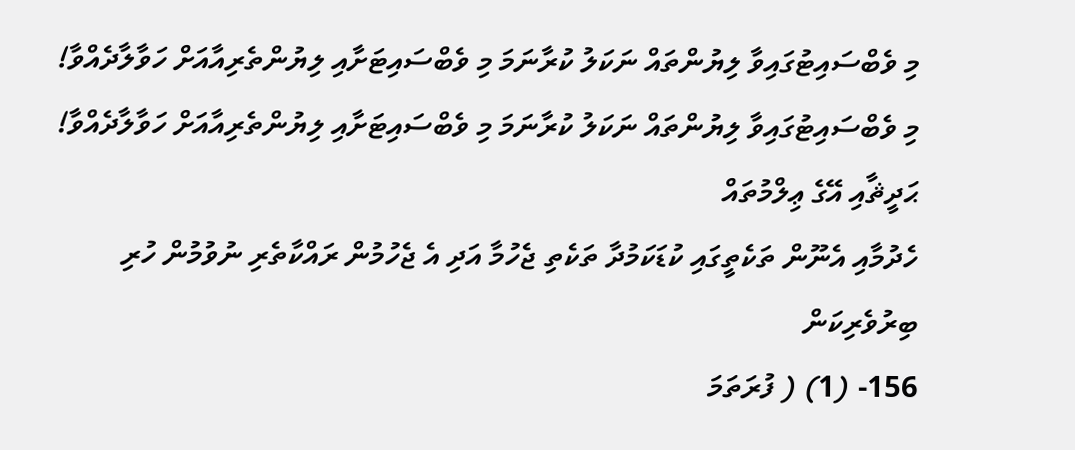މި ވެބްސައިޓުގައިވާ ލިޔުންތައް ނަކަލު ކުރާނަމަ މި ވެބްސައިޓަށާއި ލިޔުންތެރިއާއަށް ހަވާލާދެއްވާ!
މި ވެބްސައިޓުގައިވާ ލިޔުންތައް ނަކަލު ކުރާނަމަ މި ވެބްސައިޓަށާއި ލިޔުންތެރިއާއަށް ހަވާލާދެއްވާ!
ޙަދީޘާއި އޭގެ ޢިލްމުތައް
ހެދުމާއި އެނޫން ތަކެތީގައި ކުޑަކަމުދާ ތަކެތި ޖެހުމާ އަދި އެ ޖެހުމުން ރައްކާތެރި ނުވުމުން ހުރި ބިރުވެރިކަން
156- (1) ( ފުރަތަމަ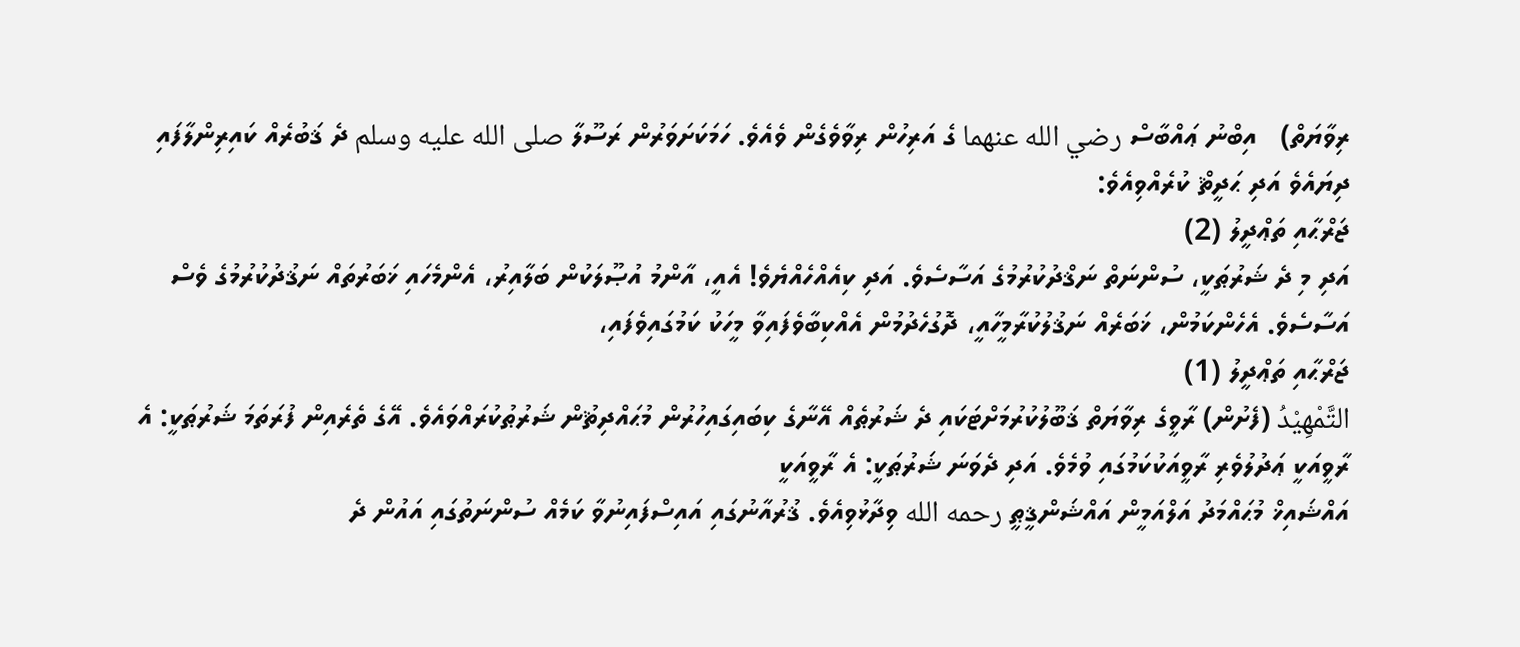ރިވާޔަތް)   އިބްނު ޢައްބާސް رضي الله عنهما ގެ އަރިހުން ރިވާވެގެން ވެއެވެ. ހަމަކަށަވަރުން ރަސޫލާ صلى الله عليه وسلم ދެ ޤަބުރެއް ކައިރިންލާފައި ދިޔައެވެ އަދި ޙަދީޘް ކުރެއްވިއެވެ:
ޖަރްޙާއި ތަޢްދީލު (2)
އަދި މި ދެ ޝަރުޠަކީ، ސުންނަތް ނަޤްދުކުރުމުގެ އަސާސެވެ. އަދި ކިއެއްހެއްޔެވެ! އެއީ، އާންމު އުޞޫލަކުން ބަލާއިރު، އެންމެހައި ޚަބަރުތައް ނަޤުދުކުރުމުގެ ވެސް އަސާސެވެ. އެހެންކަމުން، ޚަބަރެއް ނަޤުލުކުރާމީހާއީ، ދޮގުހެދުމުން އެއްކިބާވެފައިވާ މީހަކު ކަމުގައިވެފައި،
ޖަރްޙާއި ތަޢްދީލު (1)
التَّمْهِيْدُ (ފެށުން) ރާވީގެ ރިވާޔަތް ޤަބޫލުކުރުމަށްޓަކައި ދެ ޝަރުޠެއް އޭނާގެ ކިބައިގައިހުރުން މުޙައްދިޘުން ޝަރުޠުކުރައްވައެވެ. އޭގެ ތެރެއިން ފުރަތަމަ ޝަރުޠަކީ: އެ ރާވީއަކީ ޢަދުލުވެރި ރާވީއަކުކަމުގައި ވުމެވެ. އަދި ދެވަނަ ޝަރުޠަކީ: އެ ރާވީއަކީ
އައްޝައިޚް މުޙައްމަދު އަލްއަމީން އައްޝަންޤީޠީ رحمه الله ވިދާޅުވިއެވެ. ޤުރުއާނުގައި އައިސްފައިނުވާ ކަމެއް ސުންނަތުގައި އައުން ދެ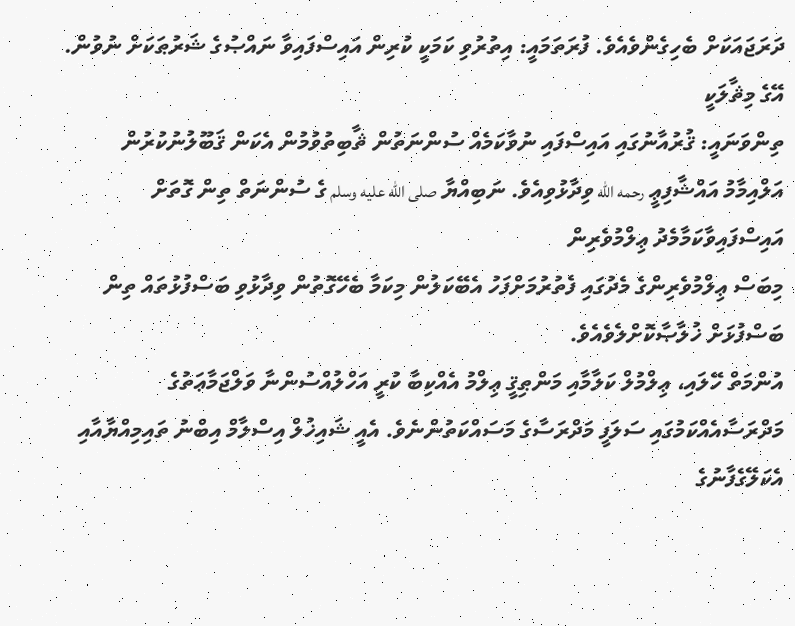ދަރަޖައަކަށް ބެހިގެންވެއެވެ. ފުރަތަމައީ: އިތުރުވި ކަމަކީ ކުރިން އައިސްފައިވާ ނައްޞުގެ ޝަރުޠަކަށް ނުވުން. އޭގެ މިޘާލަކީ
ތިންވަނައީ: ޤުރުއާނުގައި އައިސްފައި ނުވާކަމެއް ސުންނަތުން ޘާބިތުވުމުން އެކަން ޤަބޫލުނުކުރުން   އަލްއިމާމު އައްޝާފިޢީ رحمه الله ވިދާޅުވިއެވެ. ނަބިއްޔާ صلى الله عليه وسلم ގެ ސުންނަތް ތިން ގޮތަށް އައިސްފައިވާކަމާމެދު ޢިލްމުވެރިން
މިބަސް ޢިލްމުވެރިންގެ މެދުގައި ފެތުރުމަށްފަހު އެބޭކަލުން މިކަމާ ބެހޭގޮތުން ވިދާޅުވި ބަސްފުޅުތައް ތިން ބަސްފުޅަށް ޚުލާޞާކޮށްލެވެއެވެ.
އުންމަތް ހޭލައި، ޢިލްމުލް ކަލާމާއި މަންޠިޤީ ޢިލްމު އެއްކިބާ ކުރީ އަހްލުއްސުންނާ ވަލްޖަމާޢަތުގެ މަދްރަސާއެއްކަމުގައި ސަލަފީ މަދްރަސާގެ މަސައްކަތުންނެވެ. އެއީ ޝައިޚުލް އިސްލާމް އިބްނު ތައިމިއްޔާއާއި އެކަލޭގެފާނުގެ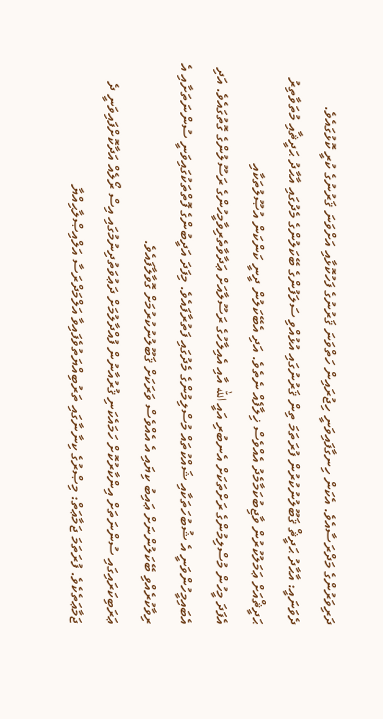ދަރިވަރުންގެ މަދްރަސާއެވެ. އެކަން ހިނގާފައިވަނީ ހިޖުރައިން ހަތްވަނަ ޤަރުނުގެ ފަހުކޮޅާއި އަށްވަނަ ޤަރުނުގެ ކުރީ ކޮޅުގައެވެ.
ދެވަނައީ: އާޙާދު ޙަދީޘް ޤަބޫލުނުކުރުން ފުރަތަމަ ތިން ޤަރުނުގައި އުޅުއްވި ސަލަފުންގެ ބޭކަލުންގެ މެދުގައި އާޙާދު ޙަދީޘާއި މުތަވާތިރު ޙަދީޘްއަށް ޢަމަލުކުރުން ވާޖިބުކަމާމެދު އެއްވެސް ޚިލާފެއް ނެތެވެ. އަދި އެބޭކަލުން ދީނީ ކަންކަން އުޞޫލުތަކާއި
އެފަދަ މީހުން މުސްލިމުންގެ ރަށްތަކަށް އެނބުރި އައީ الله އާއި އެއިލާހުގެ ރަސޫލާއަށް ޢަދާވާތެރިވާމީހުންގެ ރަސޫލުންގެ ގޮތުގައެވެ. އަދި އެބައިމީހުންވަނީ އެ ޝުބުހަތަކާއި ޝައްކުތައް މުސްލިމުންގެ މެދުގައި ފަތުރާފައެވެ. މިފަދަ އަދީބުންގެ ފޮތްތަކުގައިވަނީ ސުންނަތަށާއި އެ ރިވާކުރެއްވި ބޭކަލުންނަށް ޢައިބު ކިޔައި އެ އެއްވެސް ވަރަކަށް ޤަބޫލުނުކުރުމަށް ގޮވާލާފައެވެ.
ޢަރަބިކަރައިގައި ސުންނަތަށް އިންކާރުކޮށް ހަމައެކަނި ޤުރުއާނުން ފުއްދާލުމަށް ދަޢުވަތުދިނުމުގައި އިސް ރޯލެއް އަދާކޮށްފައިވަނީ ދެ ޖަމާޢަތެކެވެ. ފުރަތަމަ ޖަމާޢަތް: މިޞްރުގެ ކިނާނާގައި ތަރުބިއްޔަތުވެފައިވާ އަލްމަދްރަސާ އަލްއިޞްލާޙިއްޔާ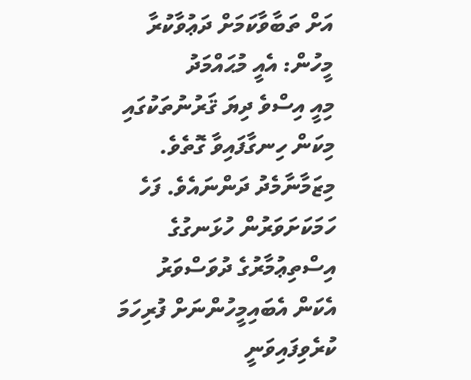އަށް ތަބާވާކަމަށް ދަޢުވާކުރާ މީހުން: އެއީ މުޙައްމަދު
މިއީ އިސްވެ ދިޔަ ޤަރުނުތަކުގައި މިކަން ހިނގާފައިވާ ގޮތެވެ. މިޒަމާނާމެދު ދަންނައެވެ. ފަހެ ހަމަކަށަވަރުން ހުޅަނގުގެ އިސްތިޢުމާރުގެ ދުވަސްވަރު އެކަން އެބައިމީހުންނަށް ފުރިހަމަ ކުރެވިފައިވަނީ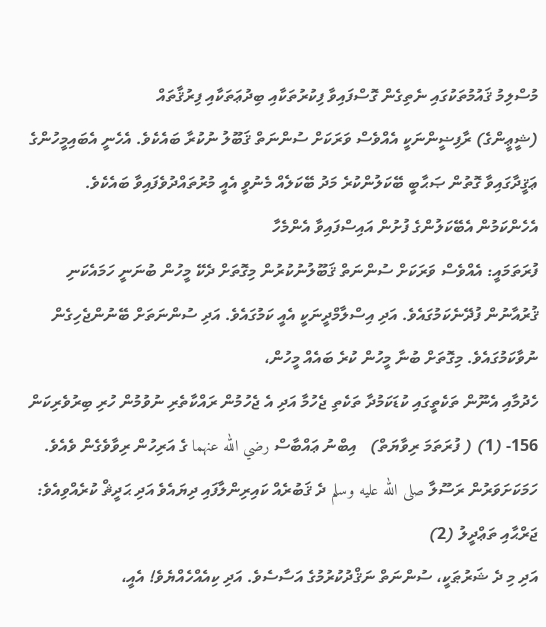މުސްލިމު ޤައުމުތަކުގައި ނެތިގެން ގޮސްފައިވާ ފިކުރުތަކާއި ބިދުޢަތަކާއި ފިރުޤާތައް
(ޝީޢީންގެ) ރާފިޟީންނަކީ އެއްވެސް ވަރަކަށް ސުންނަތް ޤަބޫލު ނުކުރާ ބައެކެވެ. އެހެނީ އެބައިމީހުންގެ ޢަޤީދާގައިވާ ގޮތުން ޞަޙާބީ ބޭކަލުންކުރެ މަދު ބޭކަލެއް މެނުވީ އެއީ މުރުތައްދުވެފައިވާ ބައެކެވެ. އެހެންކަމުން އެބޭކަލުންގެ ފުށުން އައިސްފައިވާ އެންމެހާ
ފުރަތަމައީ: އެއްވެސް ވަރަކަށް ސުންނަތް ޤަބޫލުނުކުރުން މިގޮތަށް ދެކޭ މީހުން ބުނަނީ ހަމައެކަނި ޤުރުއާނުން ފުދޭނެކަމުގައެވެ. އަދި އިސްލާމްދީނަކީ އެއީ ކަމުގައެވެ. އަދި ސުންނަތަށް ބޭނުންޖެހިގެން ނުވާކަމުގައެވެ. މިގޮތަށް ބުނާ މީހުން ކުރެ ބައެއް މީހުން،
ހެދުމާއި އެނޫން ތަކެތީގައި ކުޑަކަމުދާ ތަކެތި ޖެހުމާ އަދި އެ ޖެހުމުން ރައްކާތެރި ނުވުމުން ހުރި ބިރުވެރިކަން
156- (1) ( ފުރަތަމަ ރިވާޔަތް)   އިބްނު ޢައްބާސް رضي الله عنهما ގެ އަރިހުން ރިވާވެގެން ވެއެވެ. ހަމަކަށަވަރުން ރަސޫލާ صلى الله عليه وسلم ދެ ޤަބުރެއް ކައިރިންލާފައި ދިޔައެވެ އަދި ޙަދީޘް ކުރެއްވިއެވެ:
ޖަރްޙާއި ތަޢްދީލު (2)
އަދި މި ދެ ޝަރުޠަކީ، ސުންނަތް ނަޤްދުކުރުމުގެ އަސާސެވެ. އަދި ކިއެއްހެއްޔެވެ! އެއީ،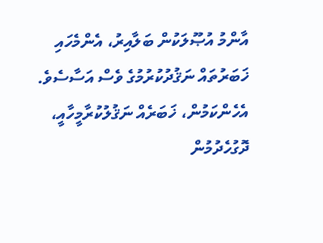އާންމު އުޞޫލަކުން ބަލާއިރު، އެންމެހައި ޚަބަރުތައް ނަޤުދުކުރުމުގެ ވެސް އަސާސެވެ. އެހެންކަމުން، ޚަބަރެއް ނަޤުލުކުރާމީހާއީ، ދޮގުހެދުމުން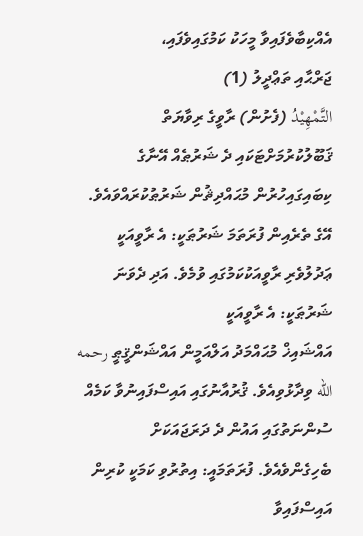އެއްކިބާވެފައިވާ މީހަކު ކަމުގައިވެފައި،
ޖަރްޙާއި ތަޢްދީލު (1)
التَّمْهِيْدُ (ފެށުން) ރާވީގެ ރިވާޔަތް ޤަބޫލުކުރުމަށްޓަކައި ދެ ޝަރުޠެއް އޭނާގެ ކިބައިގައިހުރުން މުޙައްދިޘުން ޝަރުޠުކުރައްވައެވެ. އޭގެ ތެރެއިން ފުރަތަމަ ޝަރުޠަކީ: އެ ރާވީއަކީ ޢަދުލުވެރި ރާވީއަކުކަމުގައި ވުމެވެ. އަދި ދެވަނަ ޝަރުޠަކީ: އެ ރާވީއަކީ
އައްޝައިޚް މުޙައްމަދު އަލްއަމީން އައްޝަންޤީޠީ رحمه الله ވިދާޅުވިއެވެ. ޤުރުއާނުގައި އައިސްފައިނުވާ ކަމެއް ސުންނަތުގައި އައުން ދެ ދަރަޖައަކަށް ބެހިގެންވެއެވެ. ފުރަތަމައީ: އިތުރުވި ކަމަކީ ކުރިން އައިސްފައިވާ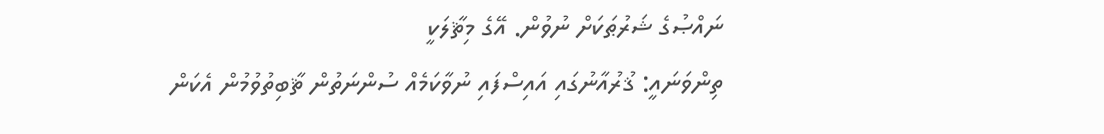ނައްޞުގެ ޝަރުޠަކަށް ނުވުން. އޭގެ މިޘާލަކީ
ތިންވަނައީ: ޤުރުއާނުގައި އައިސްފައި ނުވާކަމެއް ސުންނަތުން ޘާބިތުވުމުން އެކަން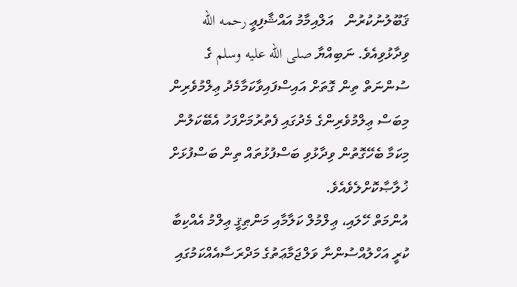ޤަބޫލުނުކުރުން   އަލްއިމާމު އައްޝާފިޢީ رحمه الله ވިދާޅުވިއެވެ. ނަބިއްޔާ صلى الله عليه وسلم ގެ ސުންނަތް ތިން ގޮތަށް އައިސްފައިވާކަމާމެދު ޢިލްމުވެރިން
މިބަސް ޢިލްމުވެރިންގެ މެދުގައި ފެތުރުމަށްފަހު އެބޭކަލުން މިކަމާ ބެހޭގޮތުން ވިދާޅުވި ބަސްފުޅުތައް ތިން ބަސްފުޅަށް ޚުލާޞާކޮށްލެވެއެވެ.
އުންމަތް ހޭލައި، ޢިލްމުލް ކަލާމާއި މަންޠިޤީ ޢިލްމު އެއްކިބާ ކުރީ އަހްލުއްސުންނާ ވަލްޖަމާޢަތުގެ މަދްރަސާއެއްކަމުގައި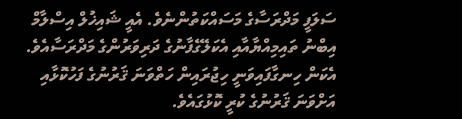ސަލަފީ މަދްރަސާގެ މަސައްކަތުންނެވެ. އެއީ ޝައިޚުލް އިސްލާމް އިބްނު ތައިމިއްޔާއާއި އެކަލޭގެފާނުގެ ދަރިވަރުންގެ މަދްރަސާއެވެ. އެކަން ހިނގާފައިވަނީ ހިޖުރައިން ހަތްވަނަ ޤަރުނުގެ ފަހުކޮޅާއި އަށްވަނަ ޤަރުނުގެ ކުރީ ކޮޅުގައެވެ.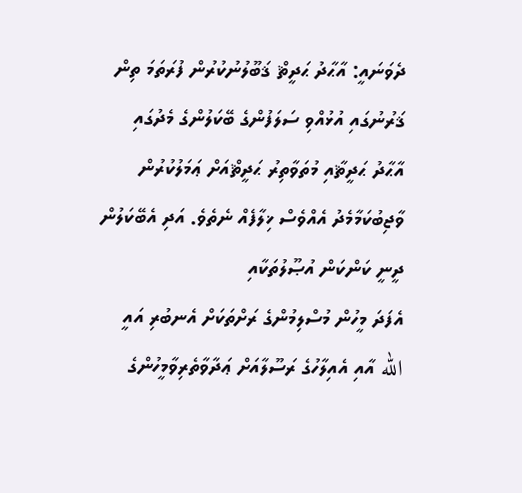ދެވަނައީ: އާޙާދު ޙަދީޘް ޤަބޫލުނުކުރުން ފުރަތަމަ ތިން ޤަރުނުގައި އުޅުއްވި ސަލަފުންގެ ބޭކަލުންގެ މެދުގައި އާޙާދު ޙަދީޘާއި މުތަވާތިރު ޙަދީޘްއަށް ޢަމަލުކުރުން ވާޖިބުކަމާމެދު އެއްވެސް ޚިލާފެއް ނެތެވެ. އަދި އެބޭކަލުން ދީނީ ކަންކަން އުޞޫލުތަކާއި
އެފަދަ މީހުން މުސްލިމުންގެ ރަށްތަކަށް އެނބުރި އައީ الله އާއި އެއިލާހުގެ ރަސޫލާއަށް ޢަދާވާތެރިވާމީހުންގެ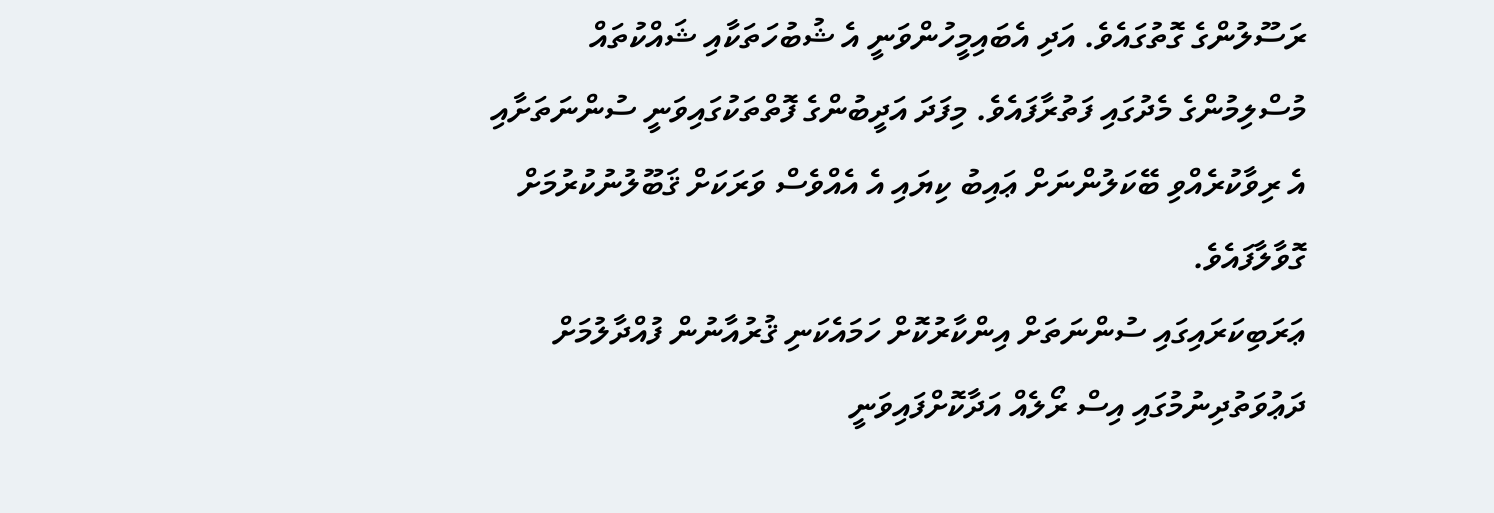ރަސޫލުންގެ ގޮތުގައެވެ. އަދި އެބައިމީހުންވަނީ އެ ޝުބުހަތަކާއި ޝައްކުތައް މުސްލިމުންގެ މެދުގައި ފަތުރާފައެވެ. މިފަދަ އަދީބުންގެ ފޮތްތަކުގައިވަނީ ސުންނަތަށާއި އެ ރިވާކުރެއްވި ބޭކަލުންނަށް ޢައިބު ކިޔައި އެ އެއްވެސް ވަރަކަށް ޤަބޫލުނުކުރުމަށް ގޮވާލާފައެވެ.
ޢަރަބިކަރައިގައި ސުންނަތަށް އިންކާރުކޮށް ހަމައެކަނި ޤުރުއާނުން ފުއްދާލުމަށް ދަޢުވަތުދިނުމުގައި އިސް ރޯލެއް އަދާކޮށްފައިވަނީ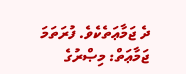ދެ ޖަމާޢަތެކެވެ. ފުރަތަމަ ޖަމާޢަތް: މިޞްރުގެ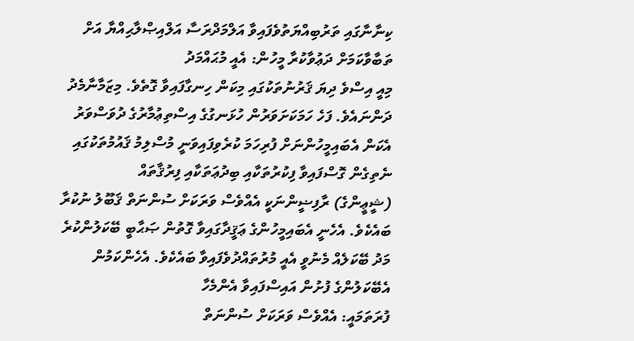ކިނާނާގައި ތަރުބިއްޔަތުވެފައިވާ އަލްމަދްރަސާ އަލްއިޞްލާޙިއްޔާ އަށް ތަބާވާކަމަށް ދަޢުވާކުރާ މީހުން: އެއީ މުޙައްމަދު
މިއީ އިސްވެ ދިޔަ ޤަރުނުތަކުގައި މިކަން ހިނގާފައިވާ ގޮތެވެ. މިޒަމާނާމެދު ދަންނައެވެ. ފަހެ ހަމަކަށަވަރުން ހުޅަނގުގެ އިސްތިޢުމާރުގެ ދުވަސްވަރު އެކަން އެބައިމީހުންނަށް ފުރިހަމަ ކުރެވިފައިވަނީ މުސްލިމު ޤައުމުތަކުގައި ނެތިގެން ގޮސްފައިވާ ފިކުރުތަކާއި ބިދުޢަތަކާއި ފިރުޤާތައް
(ޝީޢީންގެ) ރާފިޟީންނަކީ އެއްވެސް ވަރަކަށް ސުންނަތް ޤަބޫލު ނުކުރާ ބައެކެވެ. އެހެނީ އެބައިމީހުންގެ ޢަޤީދާގައިވާ ގޮތުން ޞަޙާބީ ބޭކަލުންކުރެ މަދު ބޭކަލެއް މެނުވީ އެއީ މުރުތައްދުވެފައިވާ ބައެކެވެ. އެހެންކަމުން އެބޭކަލުންގެ ފުށުން އައިސްފައިވާ އެންމެހާ
ފުރަތަމައީ: އެއްވެސް ވަރަކަށް ސުންނަތް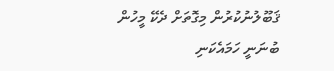ޤަބޫލުނުކުރުން މިގޮތަށް ދެކޭ މީހުން ބުނަނީ ހަމައެކަނި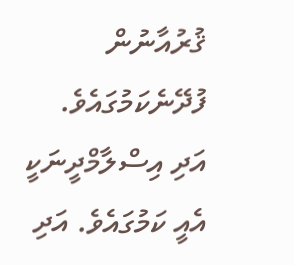ޤުރުއާނުން ފުދޭނެކަމުގައެވެ. އަދި އިސްލާމްދީނަކީ އެއީ ކަމުގައެވެ. އަދި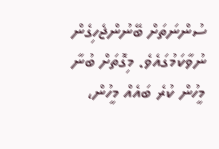ސުންނަތަށް ބޭނުންޖެހިގެން ނުވާކަމުގައެވެ. މިގޮތަށް ބުނާ މީހުން ކުރެ ބައެއް މީހުން،